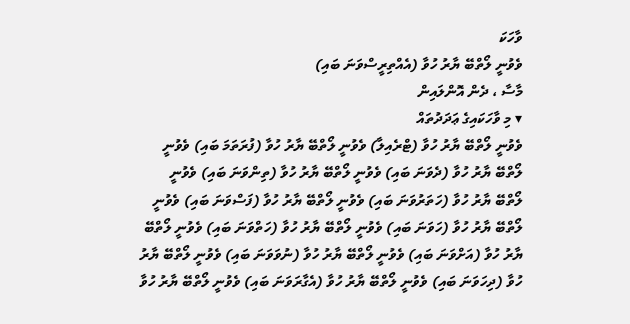ވާހަކަ
ވެވުނީ ލޯތްބޭ ޔާރު ހުވާ (އެއްތިރީސްވަނަ ބައި)
މާސާ ، ދެން އޮންލައިން
▾ މި ވާހަކައިގެ ޢަދަދުތައް
ވެވުނީ ލޯތްބޭ ޔާރު ހުވާ (ޓްރެއިލާ) ވެވުނީ ލޯތްބޭ ޔާރު ހުވާ (ފުރަތަމަ ބައި) ވެވުނީ ލޯތްބޭ ޔާރު ހުވާ (ދެވަނަ ބައި) ވެވުނީ ލޯތްބޭ ޔާރު ހުވާ (ތިންވަނަ ބައި) ވެވުނީ ލޯތްބޭ ޔާރު ހުވާ (ހަތަރުވަނަ ބައި) ވެވުނީ ލޯތްބޭ ޔާރު ހުވާ (ފަސްވަނަ ބައި) ވެވުނީ ލޯތްބޭ ޔާރު ހުވާ (ހަވަނަ ބައި) ވެވުނީ ލޯތްބޭ ޔާރު ހުވާ (ހަތްވަނަ ބައި) ވެވުނީ ލޯތްބޭ ޔާރު ހުވާ (އަށްވަނަ ބައި) ވެވުނީ ލޯތްބޭ ޔާރު ހުވާ (ނުވަވަނަ ބައި) ވެވުނީ ލޯތްބޭ ޔާރު ހުވާ (ދިހަވަނަ ބައި) ވެވުނީ ލޯތްބޭ ޔާރު ހުވާ (އެގާރަވަނަ ބައި) ވެވުނީ ލޯތްބޭ ޔާރު ހުވާ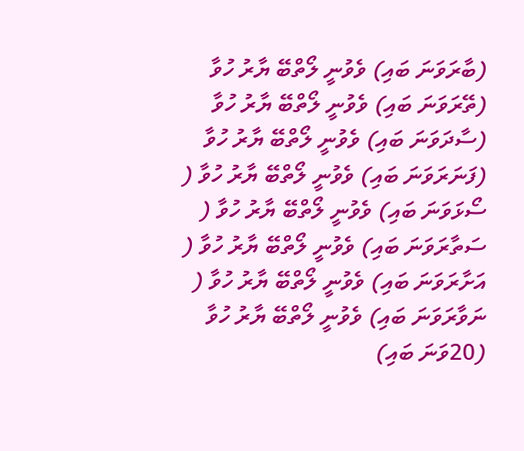(ބާރަވަނަ ބައި) ވެވުނީ ލޯތްބޭ ޔާރު ހުވާ (ތޭރަވަނަ ބައި) ވެވުނީ ލޯތްބޭ ޔާރު ހުވާ (ސާދަވަނަ ބައި) ވެވުނީ ލޯތްބޭ ޔާރު ހުވާ (ފަނަރަވަނަ ބައި) ވެވުނީ ލޯތްބޭ ޔާރު ހުވާ ( ސޯޅަވަނަ ބައި) ވެވުނީ ލޯތްބޭ ޔާރު ހުވާ ( ސަތާރަވަނަ ބައި) ވެވުނީ ލޯތްބޭ ޔާރު ހުވާ ( އަށާރަވަނަ ބައި) ވެވުނީ ލޯތްބޭ ޔާރު ހުވާ ( ނަވާރަވަނަ ބައި) ވެވުނީ ލޯތްބޭ ޔާރު ހުވާ (20ވަނަ ބައި)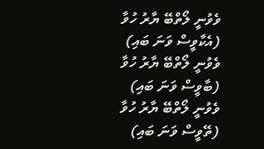ވެވުނީ ލޯތްބޭ ޔާރު ހުވާ (އެކާވީސް ވަނަ ބައި) ވެވުނީ ލޯތްބޭ ޔާރު ހުވާ (ބާވީސް ވަނަ ބައި) ވެވުނީ ލޯތްބޭ ޔާރު ހުވާ (ތޭވީސް ވަނަ ބައި)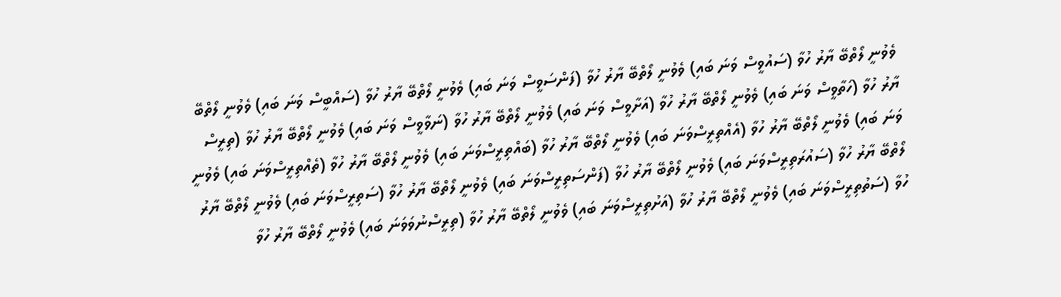ވެވުނީ ލޯތްބޭ ޔާރު ހުވާ (ސައުވީސް ވަނަ ބައި) ވެވުނީ ލޯތްބޭ ޔާރު ހުވާ (ފަންސަވީސް ވަނަ ބައި) ވެވުނީ ލޯތްބޭ ޔާރު ހުވާ (ސައްބީސް ވަނަ ބައި) ވެވުނީ ލޯތްބޭ ޔާރު ހުވާ (ހަތާވީސް ވަނަ ބައި) ވެވުނީ ލޯތްބޭ ޔާރު ހުވާ (އަށާވީސް ވަނަ ބައި) ވެވުނީ ލޯތްބޭ ޔާރު ހުވާ (ނަވާވީސް ވަނަ ބައި) ވެވުނީ ލޯތްބޭ ޔާރު ހުވާ (ތިރީސް ވަނަ ބައި) ވެވުނީ ލޯތްބޭ ޔާރު ހުވާ (އެއްތިރީސްވަނަ ބައި) ވެވުނީ ލޯތްބޭ ޔާރު ހުވާ (ބައްތިރީސްވަނަ ބައި) ވެވުނީ ލޯތްބޭ ޔާރު ހުވާ (ތެއްތިރީސްވަނަ ބައި) ވެވުނީ ލޯތްބޭ ޔާރު ހުވާ (ސައުރަތިރީސްވަނަ ބައި) ވެވުނީ ލޯތްބޭ ޔާރު ހުވާ (ފަންސަތިރީސްވަނަ ބައި) ވެވުނީ ލޯތްބޭ ޔާރު ހުވާ (ސަތިރީސްވަނަ ބައި) ވެވުނީ ލޯތްބޭ ޔާރު ހުވާ (ސަތުތިރީސްވަނަ ބައި) ވެވުނީ ލޯތްބޭ ޔާރު ހުވާ (އަށުތިރީސްވަނަ ބައި) ވެވުނީ ލޯތްބޭ ޔާރު ހުވާ (ތިރީސްނުވަވަނަ ބައި) ވެވުނީ ލޯތްބޭ ޔާރު ހުވާ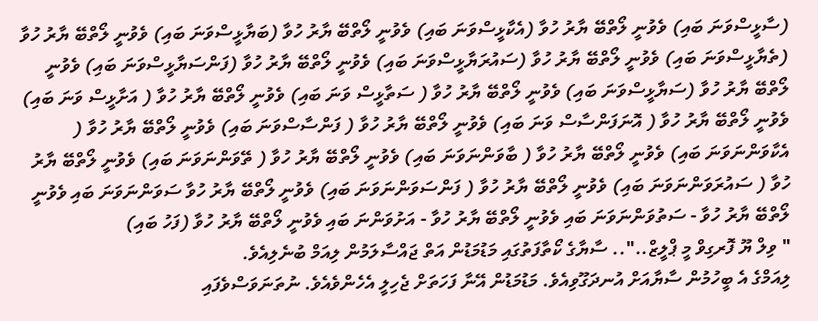(ސާޅީސްވަނަ ބައި) ވެވުނީ ލޯތްބޭ ޔާރު ހުވާ (އެކާޅީސްވަނަ ބައި) ވެވުނީ ލޯތްބޭ ޔާރު ހުވާ (ބަޔާޅީސްވަނަ ބައި) ވެވުނީ ލޯތްބޭ ޔާރު ހުވާ (ތެޔާޅީސްވަނަ ބައި) ވެވުނީ ލޯތްބޭ ޔާރު ހުވާ (ސައުރަޔާޅީސްވަނަ ބައި) ވެވުނީ ލޯތްބޭ ޔާރު ހުވާ (ފަންސަޔާޅީސްވަނަ ބައި) ވެވުނީ ލޯތްބޭ ޔާރު ހުވާ (ސަޔާޅީސްވަނަ ބައި) ވެވުނީ ލޯތްބޭ ޔާރު ހުވާ ( ސަތާޅީސް ވަނަ ބައި) ވެވުނީ ލޯތްބޭ ޔާރު ހުވާ ( އަށާޅީސް ވަނަ ބައި) ވެވުނީ ލޯތްބޭ ޔާރު ހުވާ ( އޮނަފަންސާސް ވަނަ ބައި) ވެވުނީ ލޯތްބޭ ޔާރު ހުވާ ( ފަންސާސްވަނަ ބައި) ވެވުނީ ލޯތްބޭ ޔާރު ހުވާ ( އެކާވަންނަވަނަ ބައި) ވެވުނީ ލޯތްބޭ ޔާރު ހުވާ ( ބާވަންނަވަނަ ބައި) ވެވުނީ ލޯތްބޭ ޔާރު ހުވާ ( ތޭވަންނަވަނަ ބައި) ވެވުނީ ލޯތްބޭ ޔާރު ހުވާ ( ސައުރަވަންނަވަނަ ބައި) ވެވުނީ ލޯތްބޭ ޔާރު ހުވާ ( ފަންސަވަންނަވަނަ ބައި) ވެވުނީ ލޯތްބޭ ޔާރު ހުވާ ސަވަންނަވަނަ ބައި ވެވުނީ ލޯތްބޭ ޔާރު ހުވާ - ސަތުވަންނަވަނަ ބައި ވެވުނީ ލޯތްބޭ ޔާރު ހުވާ - އަށުވަންނަ ބައި ވެވުނީ ލޯތްބޭ ޔާރު ހުވާ (ފަހު ބައި)
" ވިލް ޔޫ ފޮރގިވް މީ ޕްލީޒް..".. ސާޔާގެ ކޯތާފަތުގައި މަޑުމަޑުން އަތް ޖައްސާލަމުން ލިއަމް ބުނެލިއެވެ.
ލިއަމްގެ އެ ބީހުމުން ސާޔާއަށް އުނދަގޫވިއެވެ. މަޑުމަޑުން އޭނާ ފަހަތަށް ޖެހިލީ އެހެންވެއެވެ. ނުތަނަވަސްވެފައި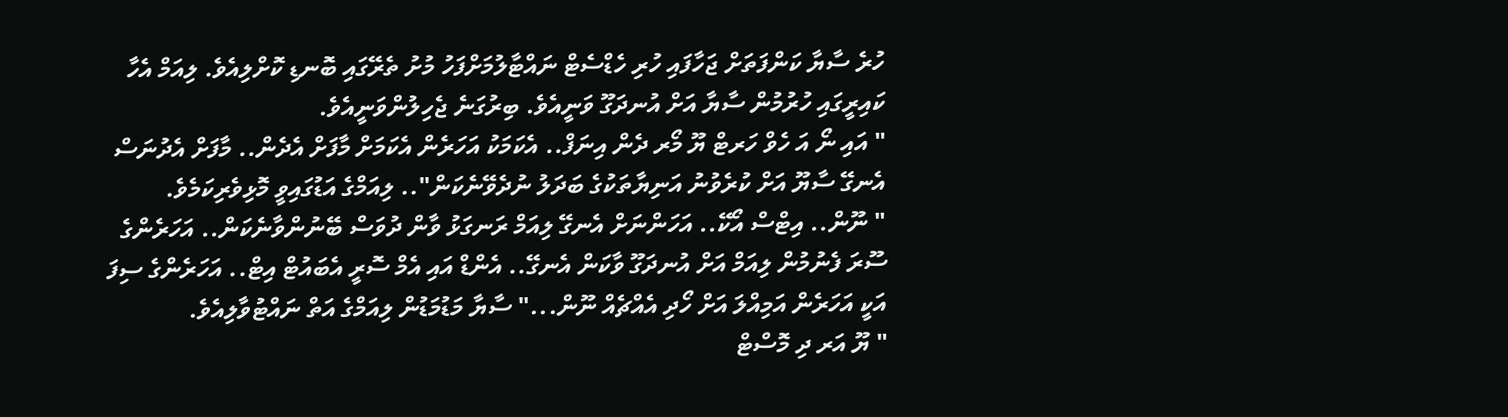ހުރެ ސާޔާ ކަންފަތަށް ޖަހާފައި ހުރި ހެޑްސެޓް ނައްޓާލުމަށްފަހު މުށު ތެރޭގައި ބޮނޑި ކޮށްލިއެވެ. ލިއަމް އެހާ ކައިރީގައި ހުރުމުން ސާޔާ އަށް އުނދަގޫ ވަނީއެވެ. ބިރުގަނެ ޖެހިލުންވަނީއެވެ.
" އައި ނޯ އަ ހެވް ހަރޓް ޔޫ މޯރ ދެން އިނަފް.. އެކަމަކު އަހަރެން އެކަމަށް މާފަށް އެދެން.. މާފަށް އެދުނަސް އެނގޭ ސާޔޫ އަށް ކުރެވުނު އަނިޔާތަކުގެ ބަދަލު ނުދެވޭނެކަން".. ލިއަމްގެ އަޑުގައިވީ މޮޅިވެރިކަމެވެ.
" ނޫން.. އިޓްސް އޯކޭ.. އަހަންނަށް އެނގޭ ލިއަމް ރަނގަޅު ވާން ދުވަސް ބޭނުންވާނެކަން.. އަހަރެންގެ ސޫރަ ފެނުމުން ލިއަމް އަށް އުނދަގޫ ވާކަން އެނގޭ.. އެންޑް އައި އެމް ސޮރީ އެބައުޓް އިޓް.. އަހަރެންގެ ސިފަ އަކީ އަހަރެން އަމިއްލަ އަށް ހޯދި އެއްޗެއް ނޫން..." ސާޔާ މަޑުމަޑުން ލިއަމްގެ އަތް ނައްޓުވާލިއެވެ.
" ޔޫ އަރ ދި މޮސްޓް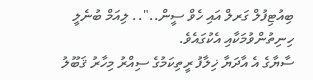ބިއުޓިފުލް ގަރލް އައި ހެވް ސީން..".. ލިއަމް ބުނެލީ ހިނިތުންވުމަކާއި އެކުގައެވެ.
ސާޔާގެ އެ އާދަޔާ ޚިލާފު ރީތިކަމުގެ ސިއްރު މިހާރު ޤަބޫލު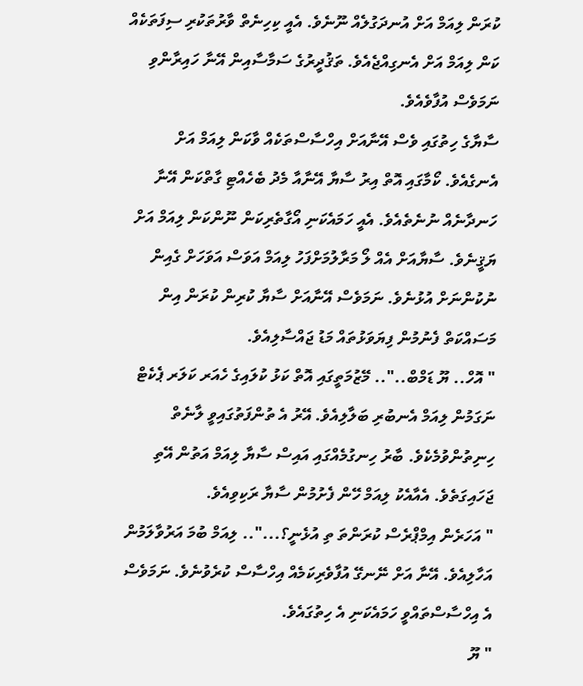ކުރަން ލިއަމް އަށް އުނދަގުލެއް ނޫނެވެ. އެއީ ކިހިނެތް ވާރުތަކުރި ސިފަތަކެއް ކަން ލިއަމް އަށް އެނގިއްޖެއެވެ. ތަޤުދީރުގެ ސަމާސާއިން އޭނާ ހައިރާންވި ނަމަވެސް އުފާވެއެވެ.
ސާޔާގެ ހިތުގައި ވެސް އޭނާއަށް އިހްސާސްތަކެއް ވާކަން ލިއަމް އަށް އެނގެއެވެ. ކޯމާގައި އޮތް އިރު ސާޔާ އޭނާއާ މެދު ބެހެއްޓި ގާތްކަން އޭނާ ހަނދާނެއް ނުނެތެއެވެ. އެއީ ހަމައެކަނި އޯގާތެރިކަން ނޫންކަން ލިއަމް އަށް ޔަޤީނެވެ. ސާޔާއަށް އެއް ލޯ މަރާލުމަށްފަހު ލިއަމް އަވަސް އަވަހަށް ގެއިން ނުކުންނަށް އުޅުނެވެ. ނަމަވެސް އޭނާއަށް ސާޔާ ކުރިން ކުރަން އިން މަސައްކަތް ފެނުމުން ފިޔަވަޅުތައް މަޑު ޖައްސާލިއެވެ.
" އޮހް.. ޔޫ ޑަމްބް..".. މޭޒުމަތީގައި އޮތް ކަޅު ކުލައިގެ ހެއަރ ކަލަރ ޕެކެޓް ނަގަމުން ލިއަމް އެނބުރި ބަލާލިއެވެ. އޭރު އެ ތުންފަތުގައިވީ ލާނެތް ހިނިތުންވުމެކެވެ. ބާރު ހިނގުމެއްގައި އައިސް ސާޔާ ލިއަމް އަތުން އޭތި ޖަހައިގަތެވެ. އެއާއެކު ލިއަމް ހޭން ފެށުމުން ސާޔާ ރަކިވިއެވެ.
" އަހަރެން އިމްޕްރެސް ކުރަންތަ ތި އުޅެނީ؟...".. ލިއަމް ބުމަ އަރުވާލަމުން އަހާލިއެވެ. އޭނާ އަށް ނޭނގޭ އުފާވެރިކަމެއް އިހްސާސް ކުރެވުނެވެ. ނަމަވެސް އެ އިހްސާސްތައްވީ ހަމައެކަނި އެ ހިތުގައެވެ.
" ޔޫ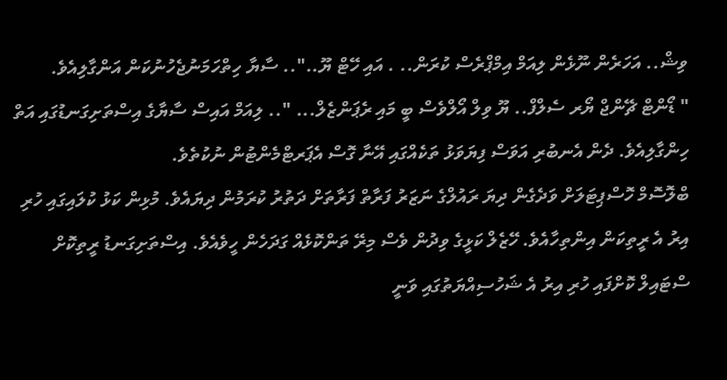ވިޝް.. އަހަރެން ނޫޅެން ލިއަމް އިމްޕްރެސް ކުރަން.. . އައި ހޭޓް ޔޫ..".. ސާޔާ ހިތްހަމަނުޖެހުނުކަން އަންގާލިއެވެ.
" ޑޯންޓް ޗޭންޖް ޔޯރ ސެލްފް.. ޔޫ ވިލް އޯލްވެސް ބީ މައި ރެޕަންޒެލް... ".. ލިއަމް އައިސް ސާޔާގެ އިސްތަށިގަނޑުގައި އަތް ހިންގާލިއެވެ. ދެން އެނބުރި އަވަސް ފިޔަވަޅު ތަކެއްގައި އޭނާ ގޮސް އެޕަރޓްމެންޓުން ނުކުތެވެ.
ބްލޮސޮމް ހޮސްޕިޓަލަށް ވަދެގެން ދިޔަ ރައުލްގެ ނަޒަރު ފަރާތް ފަރާތަށް ދަތުރު ކުރަމުން ދިޔައެވެ. މުޅިން ކަޅު ކުލައިގައި ހުރި އިރު އެ ރީތިކަން އިންތިހާއެވެ. ހޭޒެލް ކަޅީގެ ވިދުން ވެސް މިރޭ ތަންކޮޅެއް ގަދަހެން ހީވެއެވެ. އިސްތަށިގަނޑު ރީތިކޮށް ސްޓައިލް ކޮށްފައި ހުރި އިރު އެ ޝަހުސިއްޔަތުގައި ވަނީ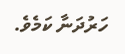ހަރުދަނާ ކަމެވެ.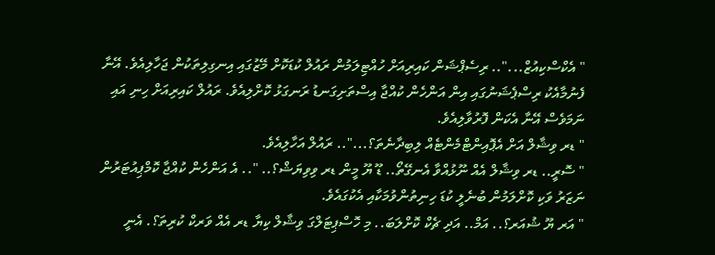" އެކްސްކިއުޒް...".. ރިސެޕްޝަން ކައިރިއަށް ހުއްޓިލަމުން ރައުލް ކުޑަކޮށް މޭޒުގައި އިނގިލިތަކުން ޖަހާލިއެވެ. އޭނާ ފެނުމާއެކު ރިސްޕެޝަނުގައި އިން އަންހެން ކުއްޖާ އިސްތަށިގަނޑު ރަނގަޅު ކޮށްލިއެވެ. ރައުލް ކައިރިއަށް ހިނި އައި ނަމަވެސް އޭނާ އެކަން ފޮރުވާލިއެވެ.
" ޑރ ވިޝާލް އަށް އެޕޮއިންޓްމެންޓެއް ލިބިދާނެތަ؟...".. ރައުލް އަހާލިއެވެ.
" ސޮރީ.. ޑރ ވިޝާލް އެއް ނޫޅުއްވާ އެނގޭތޯ.. ޑޫ ޔޫ މީން ޑރ ވިވިޔަޝް؟.. ".. އެ އަންހެން ކުއްޖާ ކޮމްޕިއުޓަރުން ނަޒަރު ވަކި ކޮށްލަމުން ބުނެލީ ކުޑަ ހިނިތުންވުމަކާއި އެކުގައެވެ.
" އަރ ޔޫ ޝުއަރ؟.. އަމް.. އަދި ޗެކް ކޮށްލަބަ.. މި ހޮސްޕިޓަލްގަ ވިޝާލް ކިޔާ ޑރ އެއް ވަރކް ކުރިތަ؟. އެނީ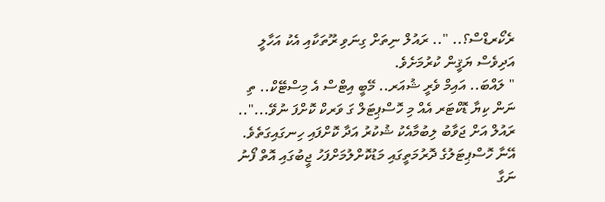ރެކޯރޑްސް؟.. ".. ރައުލް ނިތަށް ގިނަވި ރޫތަކާއި އެކު އަހާލީ އަދިވެސް ޔަޤީން ކުރުމަށެވެ.
" ލައްބަ.. އައިމް ވެރީ ޝުއަރ.. މޭބީ އިޓްސް އެ މިސްޓޭކް.. ތި ނަން ކިޔާ ޑޮކްޓަރ އެއް މި ހޮސްޕިޓަލް ގަ ވަރކް ކޮށްފަ ނުވޭ...".. ރައުލް އަށް ޖަވާބު ލިބުމާއެކު ޝުކުރު އަދާ ކޮށްފައި ހިނގައިގަތެވެ. އޭނާ ހޮސްޕިޓަލުގެ ދޮރުމަތީގައި މަޑުކޮށްލުމަށްފަހު ޖީބުގައި އޮތް ފޯނު ނަގާ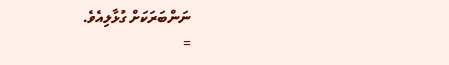ނަންބަރަކަށް ގުޅާލިއެވެ.
=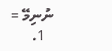ނުނިމޭ =
  1.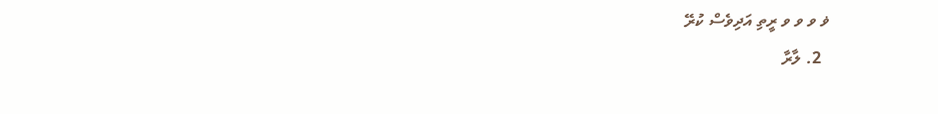ޥ ވ ވ ވ ރީތި އަދިވެސް ކުރޭ
  2. ލާރާ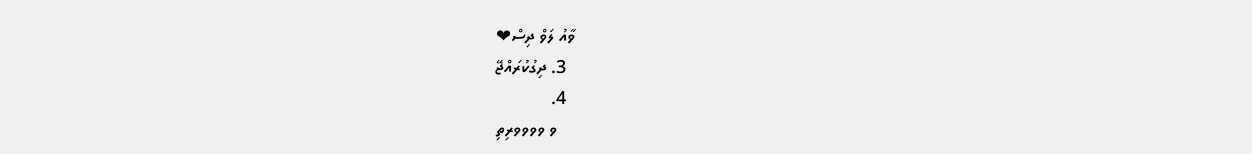ވާއު ލަވް ދިސް❤
  3. ދިގުކުރައްޖޭ
  4.
    ވ ވވވވރިތި